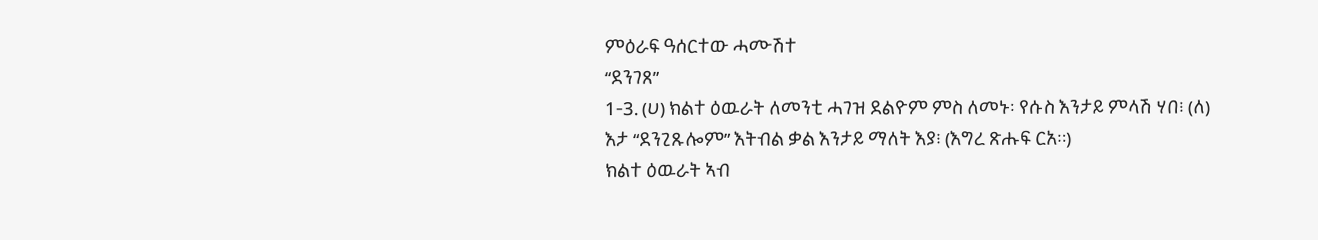ምዕራፍ ዓሰርተው ሓሙሽተ
“ደንገጸ”
1-3. (ሀ) ክልተ ዕዉራት ለመንቲ ሓገዝ ደልዮም ምስ ለመኑ፡ የሱስ እንታይ ምላሽ ሃበ፧ (ለ) እታ “ደንጊጹሎም” እትብል ቃል እንታይ ማለት እያ፧ (እግረ ጽሑፍ ርአ።)
ክልተ ዕዉራት ኣብ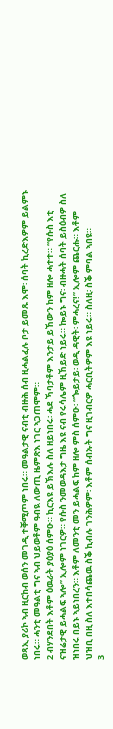ወጻኢ ያሪኮ ኣብ ዚርከብ ወሰን መገዲ ተቐሚጦም ነበሩ። መዓልታዊ ናብቲ ብዙሕ ሰብ ዚሓልፈሉ ቦታ ይመጹ እሞ፡ ሰባት ኪረድእዎም ይልምኑ ነበሩ። ሓንቲ መዓልቲ ግና ኣብ ህይወቶም ዓብዪ ለውጢ ዜምጽእ ነገር ኣጋጠሞም።
2 ብሃንደበት እቶም ዕዉራት ያዕያዕ ሰምዑ። ኪርእዩ ይኽእሉ ስለ ዘይነበሩ፡ ሓደ ኻባታቶም እንታይ ይኸውን ከም ዘሎ ሓተተ። “የሱስ እቲ ናዝሬታዊ ይሓልፍ ኣሎ” ኢሎም ነገርዎ። የሱስ ንመወዳእታ ግዜ እዩ ናብ የሩሳሌም ዚኸይድ ነይሩ። ኰይኑ ግና፡ ብዙሓት ሰባት ይስዕብዎ ስለ ዝነበሩ በይኑ ኣይነበረን። እቶም ለመንቲ መን ይሓልፍ ከም ዘሎ ምስ ሰምዑ፡ “ጐይታይ፡ ወዲ ዳዊት፡ ምሓረና!” ኢሎም ጨርሑ። እቶም ህዝቢ በዚ ስለ እተበሳጨዉ ስቕ ኪብሉ ገንሕዎም፡ እቶም ሰብኡት ግና ዚገብርዎ ሓርቢትዎም እዩ ነይሩ። ስለዚ፡ ስቕ ምባል ኣበዩ።
3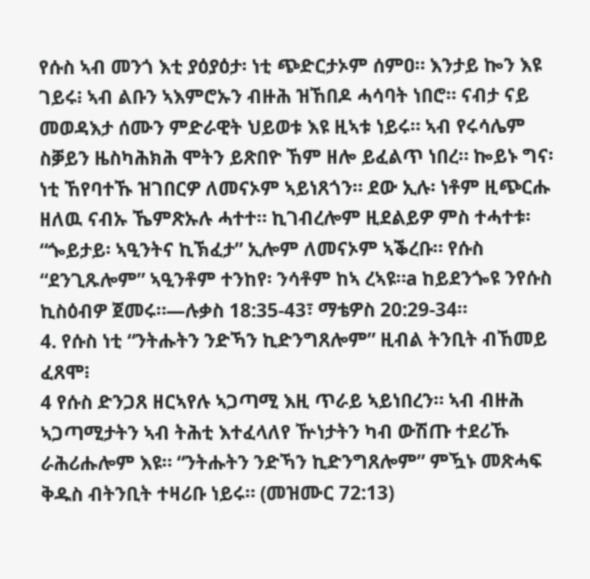የሱስ ኣብ መንጎ እቲ ያዕያዕታ፡ ነቲ ጭድርታኦም ሰምዐ። እንታይ ኰን እዩ ገይሩ፧ ኣብ ልቡን ኣእምሮኡን ብዙሕ ዝኸበዶ ሓሳባት ነበሮ። ናብታ ናይ መወዳእታ ሰሙን ምድራዊት ህይወቱ እዩ ዚኣቱ ነይሩ። ኣብ የሩሳሌም ስቓይን ዜስካሕክሕ ሞትን ይጽበዮ ኸም ዘሎ ይፈልጥ ነበረ። ኰይኑ ግና፡ ነቲ ኸየባተኹ ዝገበርዎ ለመናኦም ኣይነጸጎን። ደው ኢሉ፡ ነቶም ዚጭርሑ ዘለዉ ናብኡ ኼምጽኡሉ ሓተተ። ኪገብረሎም ዚደልይዎ ምስ ተሓተቱ፡ “ጐይታይ፡ ኣዒንትና ኪኽፈታ” ኢሎም ለመናኦም ኣቕረቡ። የሱስ “ደንጊጹሎም” ኣዒንቶም ተንከየ፡ ንሳቶም ከኣ ረኣዩ።a ከይደንጐዩ ንየሱስ ኪስዕብዎ ጀመሩ።—ሉቃስ 18:35-43፣ ማቴዎስ 20:29-34።
4. የሱስ ነቲ “ንትሑትን ንድኻን ኪድንግጸሎም” ዚብል ትንቢት ብኸመይ ፈጸሞ፧
4 የሱስ ድንጋጸ ዘርኣየሉ ኣጋጣሚ እዚ ጥራይ ኣይነበረን። ኣብ ብዙሕ ኣጋጣሚታትን ኣብ ትሕቲ እተፈላለየ ዅነታትን ካብ ውሽጡ ተደሪኹ ራሕሪሑሎም እዩ። “ንትሑትን ንድኻን ኪድንግጸሎም” ምዃኑ መጽሓፍ ቅዱስ ብትንቢት ተዛሪቡ ነይሩ። (መዝሙር 72:13)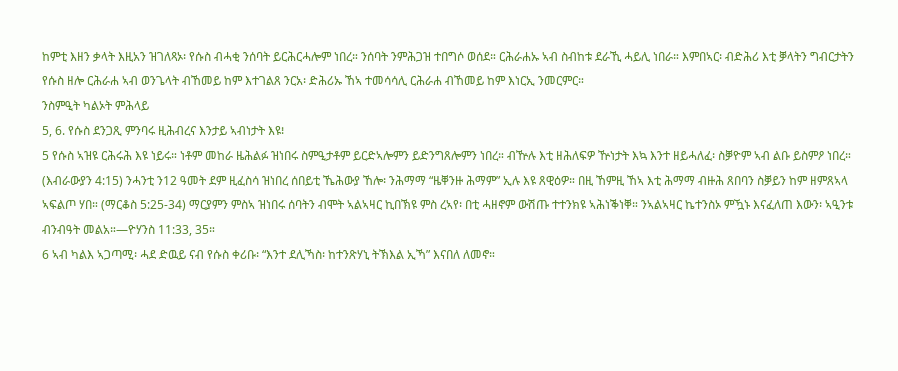ከምቲ እዘን ቃላት እዚአን ዝገለጻኦ፡ የሱስ ብሓቂ ንሰባት ይርሕርሓሎም ነበረ። ንሰባት ንምሕጋዝ ተበግሶ ወሰደ። ርሕራሐኡ ኣብ ስብከቱ ደራኺ ሓይሊ ነበራ። እምበኣር፡ ብድሕሪ እቲ ቓላትን ግብርታትን የሱስ ዘሎ ርሕራሐ ኣብ ወንጌላት ብኸመይ ከም እተገልጸ ንርአ፡ ድሕሪኡ ኸኣ ተመሳሳሊ ርሕራሐ ብኸመይ ከም እነርኢ ንመርምር።
ንስምዒት ካልኦት ምሕላይ
5, 6. የሱስ ደንጋጺ ምንባሩ ዚሕብረና እንታይ ኣብነታት እዩ፧
5 የሱስ ኣዝዩ ርሕሩሕ እዩ ነይሩ። ነቶም መከራ ዜሕልፉ ዝነበሩ ስምዒታቶም ይርድኣሎምን ይድንግጸሎምን ነበረ። ብዅሉ እቲ ዘሕለፍዎ ዅነታት እኳ እንተ ዘይሓለፈ፡ ስቓዮም ኣብ ልቡ ይስምዖ ነበረ። (እብራውያን 4:15) ንሓንቲ ን12 ዓመት ደም ዚፈስሳ ዝነበረ ሰበይቲ ኼሕውያ ኸሎ፡ ንሕማማ “ዜቐንዙ ሕማም” ኢሉ እዩ ጸዊዕዎ። በዚ ኸምዚ ኸኣ እቲ ሕማማ ብዙሕ ጸበባን ስቓይን ከም ዘምጸኣላ ኣፍልጦ ሃበ። (ማርቆስ 5:25-34) ማርያምን ምስኣ ዝነበሩ ሰባትን ብሞት ኣልኣዛር ኪበኽዩ ምስ ረኣየ፡ በቲ ሓዘኖም ውሽጡ ተተንክዩ ኣሕነቕነቐ። ንኣልኣዛር ኬተንስኦ ምዃኑ እናፈለጠ እውን፡ ኣዒንቱ ብንብዓት መልአ።—ዮሃንስ 11:33, 35።
6 ኣብ ካልእ ኣጋጣሚ፡ ሓደ ድዉይ ናብ የሱስ ቀሪቡ፡ “እንተ ደሊኻስ፡ ከተንጽሃኒ ትኽእል ኢኻ” እናበለ ለመኖ።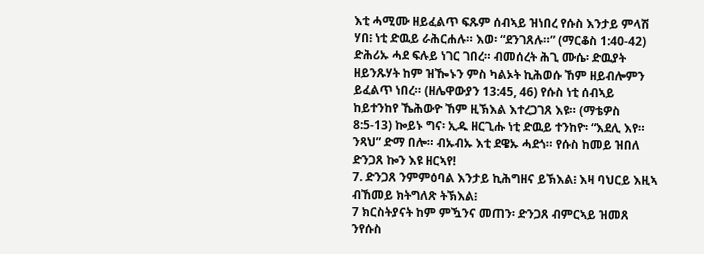እቲ ሓሚሙ ዘይፈልጥ ፍጹም ሰብኣይ ዝነበረ የሱስ እንታይ ምላሽ ሃበ፧ ነቲ ድዉይ ራሕርሐሉ። እወ፡ “ደንገጸሉ።” (ማርቆስ 1:40-42) ድሕሪኡ ሓደ ፍሉይ ነገር ገበረ። ብመሰረት ሕጊ ሙሴ፡ ድዉያት ዘይንጹሃት ከም ዝዀኑን ምስ ካልኦት ኪሕወሱ ኸም ዘይብሎምን ይፈልጥ ነበረ። (ዘሌዋውያን 13:45, 46) የሱስ ነቲ ሰብኣይ ከይተንከየ ኼሕውዮ ኸም ዚኽእል እተረጋገጸ እዩ። (ማቴዎስ 8:5-13) ኰይኑ ግና፡ ኢዱ ዘርጊሑ ነቲ ድዉይ ተንከዮ፡ “እደሊ እየ። ንጻህ” ድማ በሎ። ብኡብኡ እቲ ደዌኡ ሓደጎ። የሱስ ከመይ ዝበለ ድንጋጸ ኰን እዩ ዘርኣየ!
7. ድንጋጸ ንምምዕባል እንታይ ኪሕግዘና ይኽእል፧ እዛ ባህርይ እዚኣ ብኸመይ ክትግለጽ ትኽእል፧
7 ክርስትያናት ከም ምዃንና መጠን፡ ድንጋጸ ብምርኣይ ዝመጸ ንየሱስ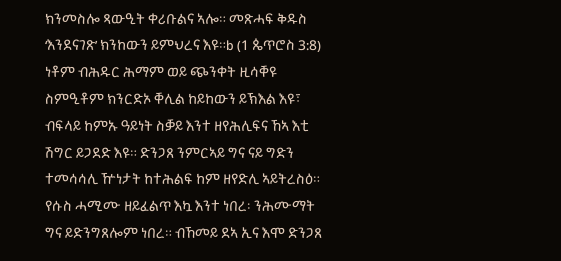ክንመስሎ ጻውዒት ቀሪቡልና ኣሎ። መጽሓፍ ቅዱስ ‘እንደናገጽ’ ክንከውን ይምህረና እዩ።b (1 ጴጥሮስ 3:8) ነቶም ብሕዱር ሕማም ወይ ጭንቀት ዚሳቐዩ ስምዒቶም ክንርድኦ ቐሊል ከይከውን ይኽእል እዩ፣ ብፍላይ ከምኡ ዓይነት ስቓይ እንተ ዘየሕሊፍና ኸኣ እቲ ሽግር ይጋደድ እዩ። ድንጋጸ ንምርኣይ ግና ናይ ግድን ተመሳሳሊ ዅነታት ከተሕልፍ ከም ዘየድሊ ኣይትረስዕ። የሱስ ሓሚሙ ዘይፈልጥ እኳ እንተ ነበረ፡ ንሕሙማት ግና ይድንግጸሎም ነበረ። ብኸመይ ደኣ ኢና እሞ ድንጋጸ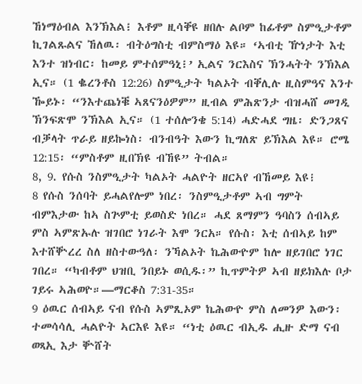ኸነማዕብል እንኽእል፧ እቶም ዚሳቐዩ ዘበሉ ልቦም ከፊቶም ስምዒታቶም ኪገልጹልና ኸለዉ፡ ብትዕግስቲ ብምስማዕ እዩ። ‘ኣብቲ ዅነታት እቲ እንተ ዝነብር፡ ከመይ ምተሰምዓኒ፧’ ኢልና ንርእስና ኽንሓትት ንኽእል ኢና። (1 ቈረንቶስ 12:26) ስምዒታት ካልኦት ብቐሊሉ ዚስምዓና እንተ ዀይኑ፡ “ንእተጨነቑ ኣጸናንዕዎም” ዚብል ምሕጽንታ ብዝሓሸ መገዲ ኽንፍጽሞ ንኽእል ኢና። (1 ተሰሎንቄ 5:14) ሓድሓደ ግዜ፡ ድንጋጸና ብቓላት ጥራይ ዘይኰነስ፡ ብንብዓት እውን ኪግለጽ ይኽእል እዩ። ሮሜ 12:15፡ “ምስቶም ዚበኽዩ ብኸዩ” ትብል።
8, 9. የሱስ ንስምዒታት ካልኦት ሓልዮት ዘርኣየ ብኸመይ እዩ፧
8 የሱስ ንሰባት ይሓልየሎም ነበረ፡ ንስምዒታቶም ኣብ ግምት ብምእታው ከኣ ስጕምቲ ይወስድ ነበረ። ሓደ ጸማምን ዓባስን ሰብኣይ ምስ ኣምጽኡሉ ዝገበሮ ነገራት እሞ ንርአ። የሱስ፡ እቲ ሰብኣይ ከም እተሸቝረረ ስለ ዘስተውዓለ፡ ንኻልኦት ኬሕውዮም ከሎ ዘይገበሮ ነገር ገበረ። “ካብቶም ህዝቢ ንበይኑ ወሲዱ፡” ኪጥምትዎ ኣብ ዘይክእሉ ቦታ ገይሩ ኣሕወዮ።—ማርቆስ 7:31-35።
9 ዕዉር ሰብኣይ ናብ የሱስ ኣምጺኦም ኬሕውዮ ምስ ለመንዎ እውን፡ ተመሳሳሊ ሓልዮት ኣርእዩ እዩ። “ነቲ ዕዉር ብኢዱ ሒዙ ድማ ናብ ወጻኢ እታ ቝሸት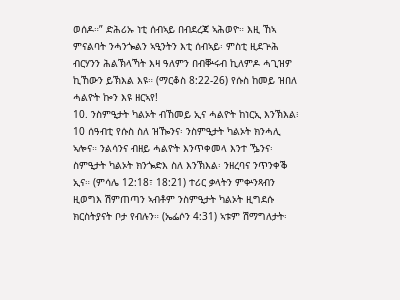ወሰዶ።” ድሕሪኡ ነቲ ሰብኣይ በብደረጃ ኣሕወዮ። እዚ ኸኣ ምናልባት ንሓንጐልን ኣዒንትን እቲ ሰብኣይ፡ ምስቲ ዚደጕሕ ብርሃንን ሕልኽላኻት እዛ ዓለምን በብቝሩብ ኪለምዶ ሓጊዝዎ ኪኸውን ይኽእል እዩ። (ማርቆስ 8:22-26) የሱስ ከመይ ዝበለ ሓልዮት ኰን እዩ ዘርኣየ!
10. ንስምዒታት ካልኦት ብኸመይ ኢና ሓልዮት ከነርኢ እንኽእል፧
10 ሰዓብቲ የሱስ ስለ ዝዀንና፡ ንስምዒታት ካልኦት ክንሓሊ ኣሎና። ንልሳንና ብዘይ ሓልዮት እንጥቀመላ እንተ ዄንና፡ ስምዒታት ካልኦት ክንጐድእ ስለ እንኽእል፡ ንዘረባና ንጥንቀቕ ኢና። (ምሳሌ 12:18፣ 18:21) ተሪር ቃላትን ምቍንጻብን ዚወግእ ሽምጠጣን ኣብቶም ንስምዒታት ካልኦት ዚግደሱ ክርስትያናት ቦታ የብሉን። (ኤፌሶን 4:31) ኣቱም ሽማግለታት፡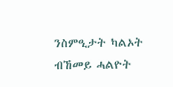ንስምዒታት ካልኦት ብኸመይ ሓልዮት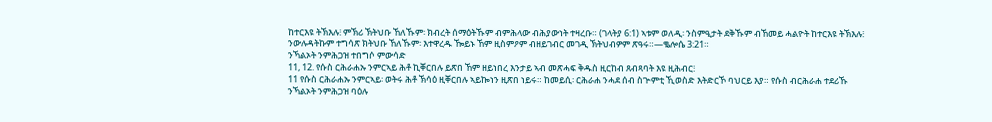ከተርእዩ ትኽእሉ፧ ምኽሪ ኽትህቡ ኸለኹም፡ ክብረት ሰማዕትኹም ብምሕላው ብሕያውነት ተዛረቡ። (ገላትያ 6:1) ኣቱም ወለዲ፡ ንስምዒታት ደቅኹም ብኸመይ ሓልዮት ከተርእዩ ትኽእሉ፧ ንውሉዳትኩም ተግሳጽ ክትህቡ ኸለኹም፡ እተዋረዱ ዀይኑ ኸም ዚስምዖም ብዘይገብር መገዲ ኽትህብዎም ጽዓሩ።—ቈሎሴ 3:21።
ንኻልኦት ንምሕጋዝ ተበግሶ ምውሳድ
11, 12. የሱስ ርሕራሐኡ ንምርኣይ ሕቶ ኪቐርበሉ ይጽበ ኸም ዘይነበረ እንታይ ኣብ መጽሓፍ ቅዱስ ዚርከብ ጸብጻባት እዩ ዚሕብር፧
11 የሱስ ርሕራሐኡ ንምርኣይ፡ ወትሩ ሕቶ ኽሳዕ ዚቐርበሉ ኣይኰነን ዚጽበ ነይሩ። ከመይሲ፡ ርሕራሐ ንሓደ ሰብ ስጕምቲ ኺወስድ እትድርኾ ባህርይ እያ። የሱስ ብርሕራሐ ተደሪኹ ንኻልኦት ንምሕጋዝ ባዕሉ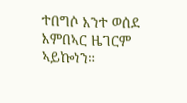ተበግሶ እንተ ወሰደ እምበኣር ዜገርም ኣይኰነን።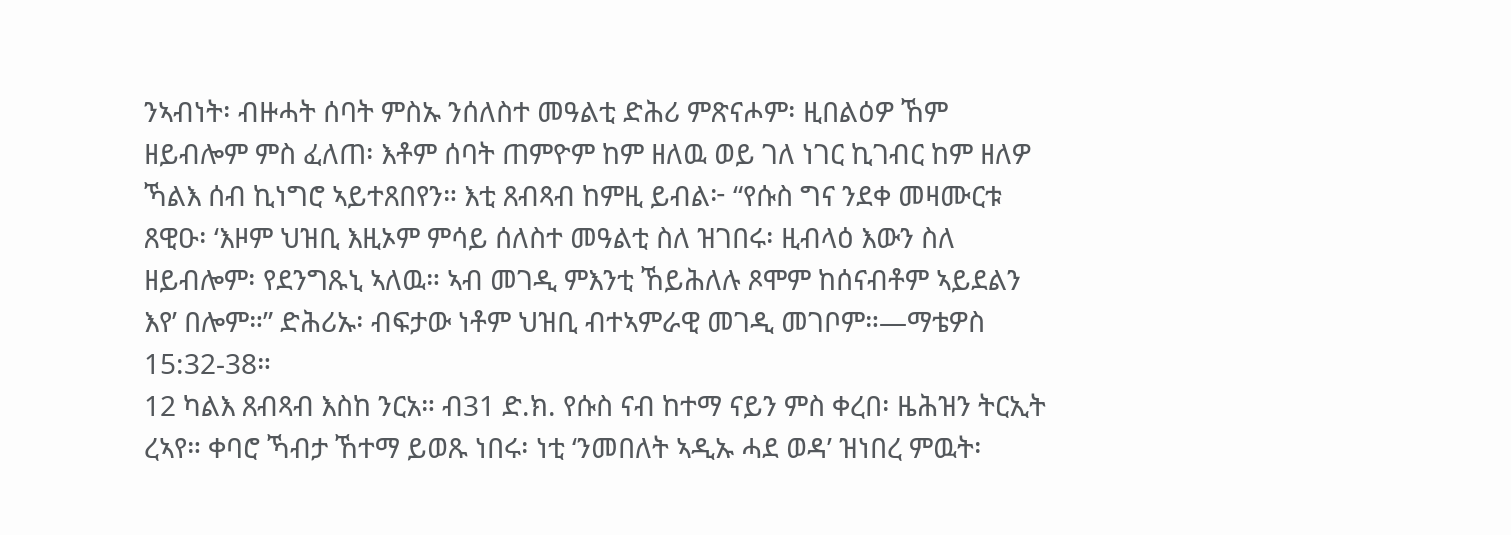ንኣብነት፡ ብዙሓት ሰባት ምስኡ ንሰለስተ መዓልቲ ድሕሪ ምጽናሖም፡ ዚበልዕዎ ኸም ዘይብሎም ምስ ፈለጠ፡ እቶም ሰባት ጠምዮም ከም ዘለዉ ወይ ገለ ነገር ኪገብር ከም ዘለዎ ኻልእ ሰብ ኪነግሮ ኣይተጸበየን። እቲ ጸብጻብ ከምዚ ይብል፦ “የሱስ ግና ንደቀ መዛሙርቱ ጸዊዑ፡ ‘እዞም ህዝቢ እዚኦም ምሳይ ሰለስተ መዓልቲ ስለ ዝገበሩ፡ ዚብላዕ እውን ስለ ዘይብሎም፡ የደንግጹኒ ኣለዉ። ኣብ መገዲ ምእንቲ ኸይሕለሉ ጾሞም ከሰናብቶም ኣይደልን እየ’ በሎም።” ድሕሪኡ፡ ብፍታው ነቶም ህዝቢ ብተኣምራዊ መገዲ መገቦም።—ማቴዎስ 15:32-38።
12 ካልእ ጸብጻብ እስከ ንርአ። ብ31 ድ.ክ. የሱስ ናብ ከተማ ናይን ምስ ቀረበ፡ ዜሕዝን ትርኢት ረኣየ። ቀባሮ ኻብታ ኸተማ ይወጹ ነበሩ፡ ነቲ ‘ንመበለት ኣዲኡ ሓደ ወዳ’ ዝነበረ ምዉት፡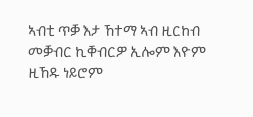ኣብቲ ጥቓ እታ ኸተማ ኣብ ዚርከብ መቓብር ኪቐብርዎ ኢሎም እዮም ዚኸዱ ነይሮም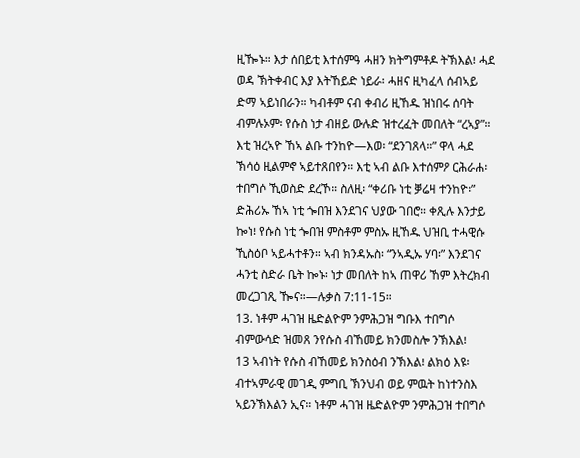ዚዀኑ። እታ ሰበይቲ እተሰምዓ ሓዘን ክትግምቶዶ ትኽእል፧ ሓደ ወዳ ኽትቀብር እያ እትኸይድ ነይራ፡ ሓዘና ዚካፈላ ሰብኣይ ድማ ኣይነበራን። ካብቶም ናብ ቀብሪ ዚኸዱ ዝነበሩ ሰባት ብምሉኦም፡ የሱስ ነታ ብዘይ ውሉድ ዝተረፈት መበለት “ረኣያ”። እቲ ዝረኣዮ ኸኣ ልቡ ተንከዮ—እወ፡ “ደንገጸላ።” ዋላ ሓደ ኽሳዕ ዚልምኖ ኣይተጸበየን። እቲ ኣብ ልቡ እተሰምዖ ርሕራሐ፡ ተበግሶ ኺወስድ ደረኾ። ስለዚ፡ “ቀሪቡ ነቲ ቓሬዛ ተንከዮ፡” ድሕሪኡ ኸኣ ነቲ ጐበዝ እንደገና ህያው ገበሮ። ቀጺሉ እንታይ ኰነ፧ የሱስ ነቲ ጐበዝ ምስቶም ምስኡ ዚኸዱ ህዝቢ ተሓዊሱ ኺስዕቦ ኣይሓተቶን። ኣብ ክንዳኡስ፡ “ንኣዲኡ ሃባ፡” እንደገና ሓንቲ ስድራ ቤት ኰኑ፡ ነታ መበለት ከኣ ጠዋሪ ኸም እትረክብ መረጋገጺ ዀና።—ሉቃስ 7:11-15።
13. ነቶም ሓገዝ ዜድልዮም ንምሕጋዝ ግቡእ ተበግሶ ብምውሳድ ዝመጸ ንየሱስ ብኸመይ ክንመስሎ ንኽእል፧
13 ኣብነት የሱስ ብኸመይ ክንስዕብ ንኽእል፧ ልክዕ እዩ፡ ብተኣምራዊ መገዲ ምግቢ ኽንህብ ወይ ምዉት ከነተንስእ ኣይንኽእልን ኢና። ነቶም ሓገዝ ዜድልዮም ንምሕጋዝ ተበግሶ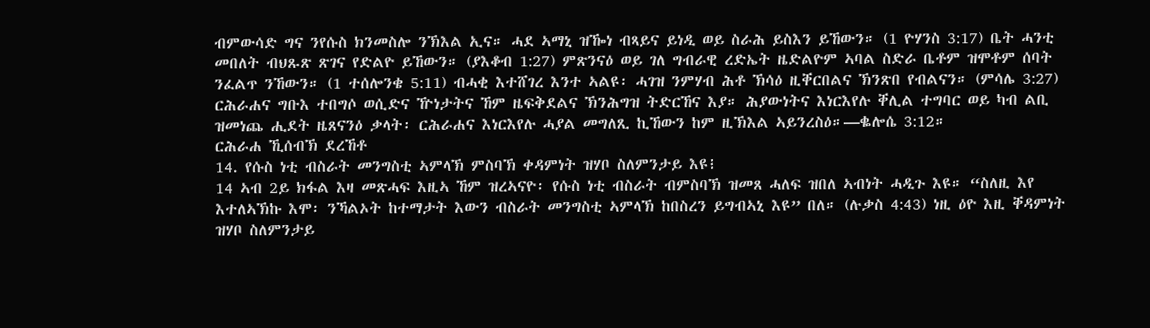ብምውሳድ ግና ንየሱስ ክንመስሎ ንኽእል ኢና። ሓደ ኣማኒ ዝዀነ ብጻይና ይነዲ ወይ ስራሕ ይስእን ይኸውን። (1 ዮሃንስ 3:17) ቤት ሓንቲ መበለት ብህጹጽ ጽገና የድልዮ ይኸውን። (ያእቆብ 1:27) ምጽንናዕ ወይ ገለ ግብራዊ ረድኤት ዜድልዮም ኣባል ስድራ ቤቶም ዝሞቶም ሰባት ንፈልጥ ንኸውን። (1 ተሰሎንቄ 5:11) ብሓቂ እተሸገረ እንተ ኣልዩ፡ ሓገዝ ንምሃብ ሕቶ ኽሳዕ ዚቐርበልና ኽንጽበ የብልናን። (ምሳሌ 3:27) ርሕራሐና ግቡእ ተበግሶ ወሲድና ዅነታትና ኸም ዜፍቅደልና ኽንሕግዝ ትድርኸና እያ። ሕያውነትና እነርእየሉ ቐሊል ተግባር ወይ ካብ ልቢ ዝመነጨ ሒደት ዜጸናንዕ ቃላት፡ ርሕራሐና እነርእየሉ ሓያል መግለጺ ኪኸውን ከም ዚኽእል ኣይንረስዕ።—ቈሎሴ 3:12።
ርሕራሐ ኺሰብኽ ደረኸቶ
14. የሱስ ነቲ ብስራት መንግስቲ ኣምላኽ ምስባኽ ቀዳምነት ዝሃቦ ስለምንታይ እዩ፧
14 ኣብ 2ይ ክፋል እዛ መጽሓፍ እዚኣ ኸም ዝረኣናዮ፡ የሱስ ነቲ ብስራት ብምስባኽ ዝመጸ ሓለፍ ዝበለ ኣብነት ሓዲጉ እዩ። “ስለዚ እየ እተለኣኽኩ እሞ፡ ንኻልኦት ከተማታት እውን ብስራት መንግስቲ ኣምላኽ ከበስረን ይግብኣኒ እዩ” በለ። (ሉቃስ 4:43) ነዚ ዕዮ እዚ ቐዳምነት ዝሃቦ ስለምንታይ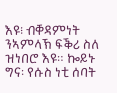እዩ፧ ብቐዳምነት ንኣምላኽ ፍቕሪ ስለ ዝነበሮ እዩ። ኰይኑ ግና፡ የሱስ ነቲ ሰባት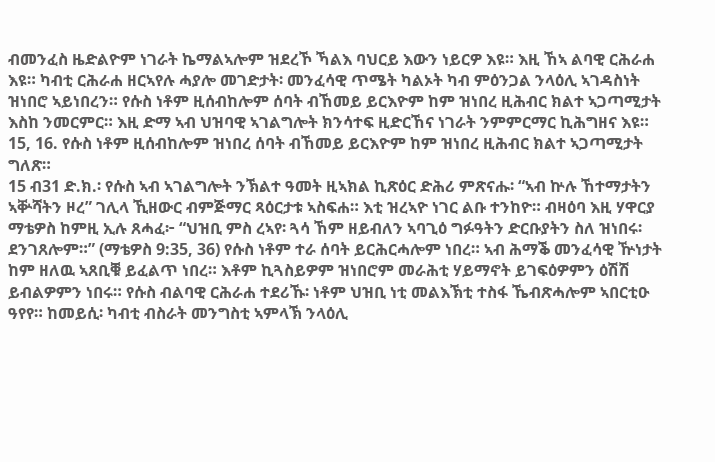ብመንፈስ ዜድልዮም ነገራት ኬማልኣሎም ዝደረኾ ኻልእ ባህርይ እውን ነይርዎ እዩ። እዚ ኸኣ ልባዊ ርሕራሐ እዩ። ካብቲ ርሕራሐ ዘርኣየሉ ሓያሎ መገድታት፡ መንፈሳዊ ጥሜት ካልኦት ካብ ምዕንጋል ንላዕሊ ኣገዳስነት ዝነበሮ ኣይነበረን። የሱስ ነቶም ዚሰብከሎም ሰባት ብኸመይ ይርእዮም ከም ዝነበረ ዚሕብር ክልተ ኣጋጣሚታት እስከ ንመርምር። እዚ ድማ ኣብ ህዝባዊ ኣገልግሎት ክንሳተፍ ዚድርኸና ነገራት ንምምርማር ኪሕግዘና እዩ።
15, 16. የሱስ ነቶም ዚሰብከሎም ዝነበረ ሰባት ብኸመይ ይርእዮም ከም ዝነበረ ዚሕብር ክልተ ኣጋጣሚታት ግለጽ።
15 ብ31 ድ.ክ.፡ የሱስ ኣብ ኣገልግሎት ንኽልተ ዓመት ዚኣክል ኪጽዕር ድሕሪ ምጽናሑ፡ “ኣብ ኵሉ ኸተማታትን ኣቝሻትን ዞረ” ገሊላ ኺዘውር ብምጅማር ጻዕርታቱ ኣስፍሐ። እቲ ዝረኣዮ ነገር ልቡ ተንከዮ። ብዛዕባ እዚ ሃዋርያ ማቴዎስ ከምዚ ኢሉ ጸሓፈ፦ “ህዝቢ ምስ ረኣየ፡ ጓሳ ኸም ዘይብለን ኣባጊዕ ግፉዓትን ድርቡያትን ስለ ዝነበሩ፡ ደንገጸሎም።” (ማቴዎስ 9:35, 36) የሱስ ነቶም ተራ ሰባት ይርሕርሓሎም ነበረ። ኣብ ሕማቕ መንፈሳዊ ዅነታት ከም ዘለዉ ኣጸቢቑ ይፈልጥ ነበረ። እቶም ኪጓስይዎም ዝነበሮም መራሕቲ ሃይማኖት ይገፍዕዎምን ዕሽሽ ይብልዎምን ነበሩ። የሱስ ብልባዊ ርሕራሐ ተደሪኹ፡ ነቶም ህዝቢ ነቲ መልእኽቲ ተስፋ ኼብጽሓሎም ኣበርቲዑ ዓየየ። ከመይሲ፡ ካብቲ ብስራት መንግስቲ ኣምላኽ ንላዕሊ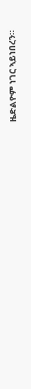ዜድልዮም ነገር ኣይነበረን።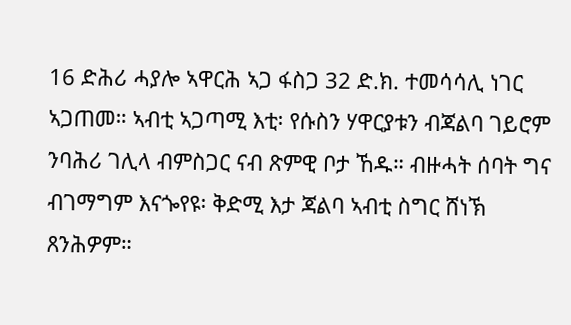16 ድሕሪ ሓያሎ ኣዋርሕ ኣጋ ፋስጋ 32 ድ.ክ. ተመሳሳሊ ነገር ኣጋጠመ። ኣብቲ ኣጋጣሚ እቲ፡ የሱስን ሃዋርያቱን ብጃልባ ገይሮም ንባሕሪ ገሊላ ብምስጋር ናብ ጽምዊ ቦታ ኸዱ። ብዙሓት ሰባት ግና ብገማግም እናጐየዩ፡ ቅድሚ እታ ጃልባ ኣብቲ ስግር ሸነኽ ጸንሕዎም።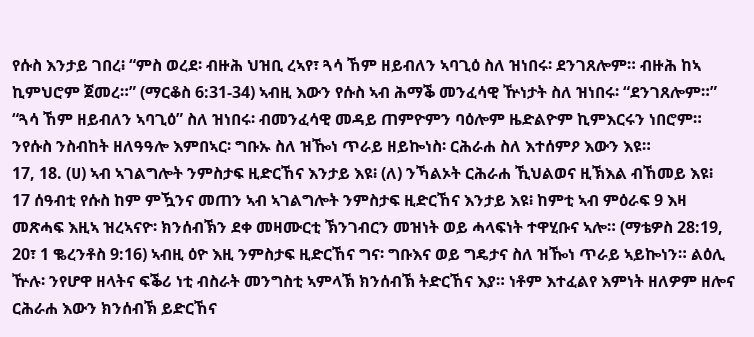የሱስ እንታይ ገበረ፧ “ምስ ወረደ፡ ብዙሕ ህዝቢ ረኣየ፣ ጓሳ ኸም ዘይብለን ኣባጊዕ ስለ ዝነበሩ፡ ደንገጸሎም። ብዙሕ ከኣ ኪምህሮም ጀመረ።” (ማርቆስ 6:31-34) ኣብዚ እውን የሱስ ኣብ ሕማቕ መንፈሳዊ ዅነታት ስለ ዝነበሩ፡ “ደንገጸሎም።” “ጓሳ ኸም ዘይብለን ኣባጊዕ” ስለ ዝነበሩ፡ ብመንፈሳዊ መዳይ ጠምዮምን ባዕሎም ዜድልዮም ኪምእርሩን ነበሮም። ንየሱስ ንስብከት ዘለዓዓሎ እምበኣር፡ ግቡኡ ስለ ዝዀነ ጥራይ ዘይኰነስ፡ ርሕራሐ ስለ እተሰምዖ እውን እዩ።
17, 18. (ሀ) ኣብ ኣገልግሎት ንምስታፍ ዚድርኸና እንታይ እዩ፧ (ለ) ንኻልኦት ርሕራሐ ኺህልወና ዚኽእል ብኸመይ እዩ፧
17 ሰዓብቲ የሱስ ከም ምዃንና መጠን ኣብ ኣገልግሎት ንምስታፍ ዚድርኸና እንታይ እዩ፧ ከምቲ ኣብ ምዕራፍ 9 እዛ መጽሓፍ እዚኣ ዝረኣናዮ፡ ክንሰብኽን ደቀ መዛሙርቲ ኽንገብርን መዝነት ወይ ሓላፍነት ተዋሂቡና ኣሎ። (ማቴዎስ 28:19, 20፣ 1 ቈረንቶስ 9:16) ኣብዚ ዕዮ እዚ ንምስታፍ ዚድርኸና ግና፡ ግቡእና ወይ ግዴታና ስለ ዝዀነ ጥራይ ኣይኰነን። ልዕሊ ዅሉ፡ ንየሆዋ ዘላትና ፍቕሪ ነቲ ብስራት መንግስቲ ኣምላኽ ክንሰብኽ ትድርኸና እያ። ነቶም እተፈልየ እምነት ዘለዎም ዘሎና ርሕራሐ እውን ክንሰብኽ ይድርኸና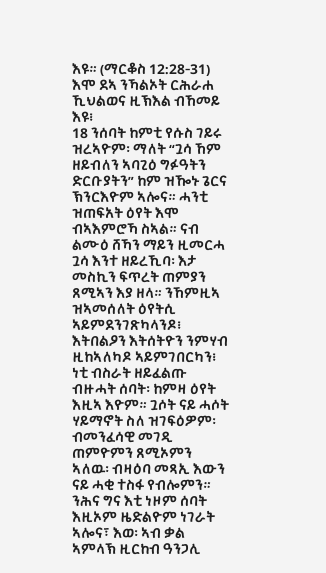እዩ። (ማርቆስ 12:28-31) እሞ ደኣ ንኻልኦት ርሕራሐ ኺህልወና ዚኽእል ብኸመይ እዩ፧
18 ንሰባት ከምቲ የሱስ ገይሩ ዝረኣዮም፡ ማለት “ጓሳ ኸም ዘይብለን ኣባጊዕ ግፉዓትን ድርቡያትን” ከም ዝዀኑ ጌርና ኽንርእዮም ኣሎና። ሓንቲ ዝጠፍአት ዕየት እሞ ብኣእምሮኻ ስኣል። ናብ ልሙዕ ሸኻን ማይን ዚመርሓ ጓሳ እንተ ዘይረኺባ፡ እታ መስኪን ፍጥረት ጠምያን ጸሚኣን እያ ዘላ። ንኸምዚኣ ዝኣመሰለት ዕየትሲ ኣይምደንገጽካላንዶ፧ እትበልዖን እትሰትዮን ንምሃብ ዚከኣለካዶ ኣይምገበርካን፧ ነቲ ብስራት ዘይፈልጡ ብዙሓት ሰባት፡ ከምዛ ዕየት እዚኣ እዮም። ጓሶት ናይ ሓሶት ሃይማኖት ስለ ዝገፍዕዎም፡ ብመንፈሳዊ መገዲ ጠምዮምን ጸሚኦምን ኣለዉ፡ ብዛዕባ መጻኢ እውን ናይ ሓቂ ተስፋ የብሎምን። ንሕና ግና እቲ ነዞም ሰባት እዚኦም ዜድልዮም ነገራት ኣሎና፣ እወ፡ ኣብ ቃል ኣምላኽ ዚርከብ ዓንጋሊ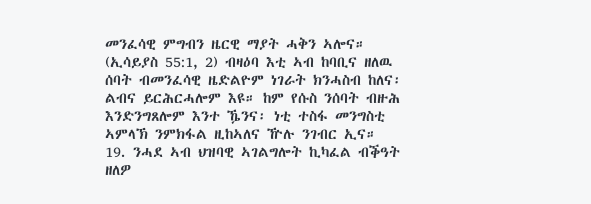መንፈሳዊ ምግብን ዜርዊ ማያት ሓቅን ኣሎና። (ኢሳይያስ 55:1, 2) ብዛዕባ እቲ ኣብ ከባቢና ዘለዉ ሰባት ብመንፈሳዊ ዜድልዮም ነገራት ክንሓስብ ከለና፡ ልብና ይርሕርሓሎም እዩ። ከም የሱስ ንሰባት ብዙሕ እንድንግጸሎም እንተ ዄንና፡ ነቲ ተስፋ መንግስቲ ኣምላኽ ንምክፋል ዚከኣለና ዅሉ ንገብር ኢና።
19. ንሓደ ኣብ ህዝባዊ ኣገልግሎት ኪካፈል ብቕዓት ዘለዎ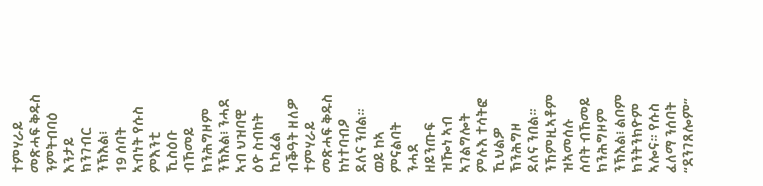ተምሃራይ መጽሓፍ ቅዱስ ንምትብባዕ እንታይ ክንገብር ንኽእል፧
19 ሰባት ኣብነት የሱስ ምእንቲ ኺስዕቡ ብኸመይ ክንሕግዞም ንኽእል፧ ንሓደ ኣብ ህዝባዊ ዕዮ ስብከት ኪካፈል ብቕዓት ዘለዎ ተምሃራይ መጽሓፍ ቅዱስ ከነተባብዖ ደለና ንበል። ወይ ከኣ ምናልባት ንሓደ ዘይንጡፍ ዝዀነ ኣብ ኣገልግሎት ምሉእ ተሳትፎ ኺህልዎ ኽንሕግዞ ደለና ንበል። ንኸምዚኣቶም ዝኣመሰሉ ሰባት ብኸመይ ክንሕግዞም ንኽእል፧ ልቦም ክንትንክዮም ኣሎና። የሱስ ፈለማ ንሰባት “ደንገጸሎም”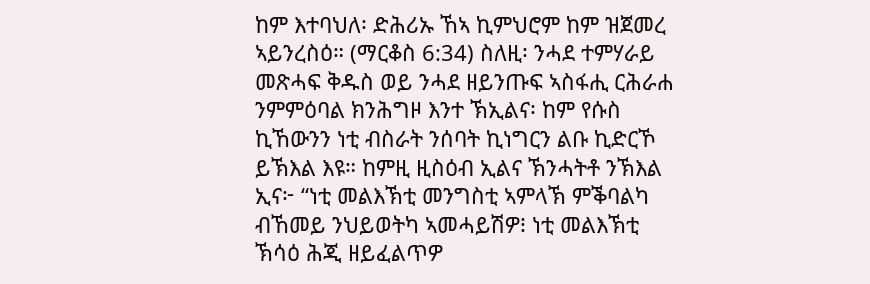ከም እተባህለ፡ ድሕሪኡ ኸኣ ኪምህሮም ከም ዝጀመረ ኣይንረስዕ። (ማርቆስ 6:34) ስለዚ፡ ንሓደ ተምሃራይ መጽሓፍ ቅዱስ ወይ ንሓደ ዘይንጡፍ ኣስፋሒ ርሕራሐ ንምምዕባል ክንሕግዞ እንተ ኽኢልና፡ ከም የሱስ ኪኸውንን ነቲ ብስራት ንሰባት ኪነግርን ልቡ ኪድርኾ ይኽእል እዩ። ከምዚ ዚስዕብ ኢልና ኽንሓትቶ ንኽእል ኢና፦ “ነቲ መልእኽቲ መንግስቲ ኣምላኽ ምቕባልካ ብኸመይ ንህይወትካ ኣመሓይሽዎ፧ ነቲ መልእኽቲ ኽሳዕ ሕጂ ዘይፈልጥዎ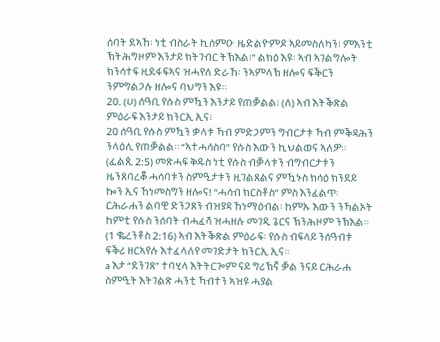ሰባት ደኣኸ፡ ነቲ ብስራት ኪሰምዑ ዜድልዮምዶ ኣይመስለካን፧ ምእንቲ ኽትሕግዞም እንታይ ክትገብር ትኽእል፧” ልክዕ እዩ፡ ኣብ ኣገልግሎት ክንሳተፍ ዚደፋፍኣና ዝሓየለ ድራኸ፡ ንኣምላኽ ዘሎና ፍቕርን ንምግልጋሉ ዘሎና ባህግን እዩ።
20. (ሀ) ሰዓቢ የሱስ ምዃን እንታይ የጠቓልል፧ (ለ) ኣብ እትቕጽል ምዕራፍ እንታይ ክንርኢ ኢና፧
20 ሰዓቢ የሱስ ምዃን ቃላቱ ኻብ ምድጋምን ግብርታቱ ኻብ ምቕዳሕን ንላዕሊ የጠቓልል። “ኣተሓሳስባ” የሱስ እውን ኪህልወና ኣለዎ። (ፊልጲ 2:5) መጽሓፍ ቅዱስ ነቲ የሱስ ብቓላቱን ብግብርታቱን ዜንጸባረቖ ሓሳባቱን ስምዒታቱን ዚገልጸልና ምዃኑስ ክሳዕ ክንደይ ኰን ኢና ኸነመስግን ዘሎና! “ሓሳብ ክርስቶስ” ምስ እንፈልጥ፡ ርሕራሐን ልባዊ ድንጋጸን ብዝያዳ ኸነማዕብል፡ ከምኡ እውን ንኻልኦት ከምቲ የሱስ ንሰባት ብሓፈሻ ዝሓዘሉ መገዲ ጌርና ኽንሕዞም ንኽእል። (1 ቈረንቶስ 2:16) ኣብ እትቕጽል ምዕራፍ፡ የሱስ ብፍላይ ንሰዓብቱ ፍቕሪ ዘርኣየሉ እተፈላለየ መገድታት ክንርኢ ኢና።
a እታ “ደንገጸ” ተባሂላ እትትርጐም ናይ ግሪኽኛ ቓል ንናይ ርሕራሐ ስምዒት እትገልጽ ሓንቲ ኻብተን ኣዝዩ ሓያል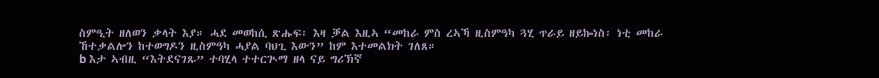ስምዒት ዘለወን ቃላት እያ። ሓደ መወከሲ ጽሑፍ፡ እዛ ቓል እዚኣ “መከራ ምስ ረኣኻ ዚስምዓካ ጓሂ ጥራይ ዘይኰነስ፡ ነቲ መከራ ኸተቃልሎን ከተወግዶን ዚስምዓካ ሓያል ባህጊ እውን” ከም እተመልክት ገለጸ።
b እታ ኣብዚ “እትደናገጹ” ተባሂላ ተተርጒማ ዘላ ናይ ግሪኽኛ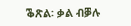ቕጽል፡ ቃል ብቓሉ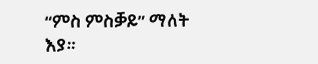“ምስ ምስቓይ” ማለት እያ።